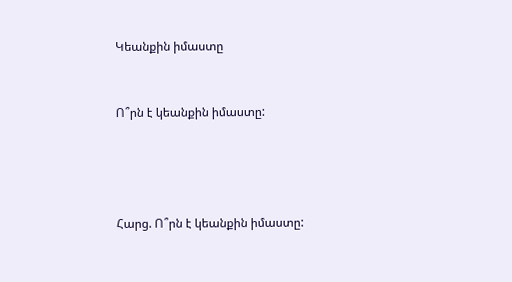Կեանքին իմաստը


Ո՞րն է կեանքին իմաստը:




Հարց. Ո՞րն է կեանքին իմաստը: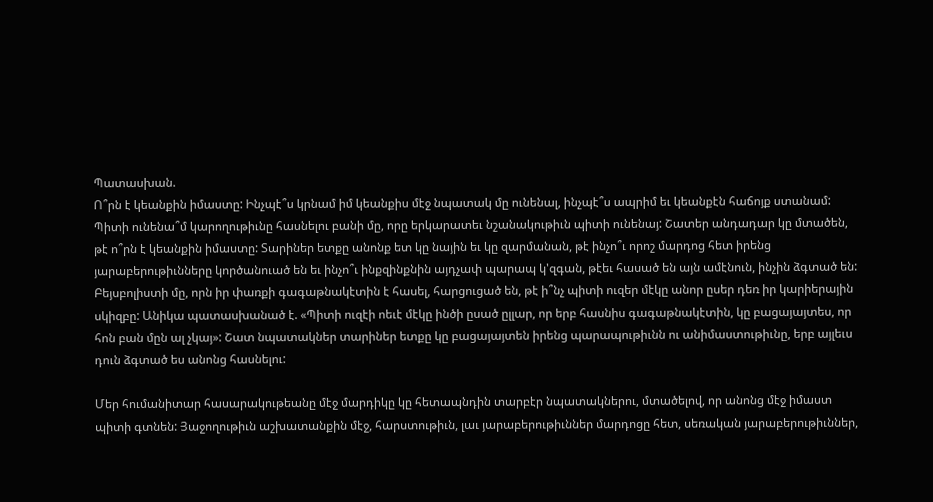Պատասխան.
Ո՞րն է կեանքին իմաստը: Ինչպէ՞ս կրնամ իմ կեանքիս մէջ նպատակ մը ունենալ, ինչպէ՞ս ապրիմ եւ կեանքէն հաճոյք ստանամ: Պիտի ունենա՞մ կարողութիւնը հասնելու բանի մը, որը երկարատեւ նշանակութիւն պիտի ունենայ: Շատեր անդադար կը մտածեն, թէ ո՞րն է կեանքին իմաստը: Տարիներ ետքը անոնք ետ կը նային եւ կը զարմանան, թէ ինչո՞ւ որոշ մարդոց հետ իրենց յարաբերութիւնները կործանուած են եւ ինչո՞ւ ինքզինքնին այդչափ պարապ կ'զգան, թէեւ հասած են այն ամէնուն, ինչին ձգտած են: Բեյսբոլիստի մը, որն իր փառքի գագաթնակէտին է հասել, հարցուցած են, թէ ի՞նչ պիտի ուզեր մէկը անոր ըսեր դեռ իր կարիերային սկիզբը: Անիկա պատասխանած է. «Պիտի ուզէի ոեւէ մէկը ինծի ըսած ըլլար, որ երբ հասնիս գագաթնակէտին, կը բացայայտես, որ հոն բան մըն ալ չկայ»: Շատ նպատակներ տարիներ ետքը կը բացայայտեն իրենց պարապութիւնն ու անիմաստութիւնը, երբ այլեւս դուն ձգտած ես անոնց հասնելու:

Մեր հումանիտար հասարակութեանը մէջ մարդիկը կը հետապնդին տարբէր նպատակներու, մտածելով, որ անոնց մէջ իմաստ պիտի գտնեն: Յաջողութիւն աշխատանքին մէջ, հարստութիւն, լաւ յարաբերութիւններ մարդոցը հետ, սեռական յարաբերութիւններ,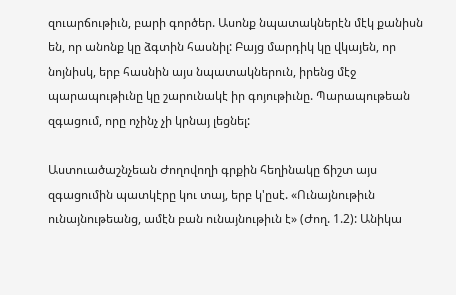զուարճութիւն, բարի գործեր. Ասոնք նպատակներէն մէկ քանիսն են, որ անոնք կը ձգտին հասնիլ: Բայց մարդիկ կը վկայեն, որ նոյնիսկ, երբ հասնին այս նպատակներուն, իրենց մէջ պարապութիւնը կը շարունակէ իր գոյութիւնը. Պարապութեան զգացում, որը ոչինչ չի կրնայ լեցնել:

Աստուածաշնչեան Ժողովողի գրքին հեղինակը ճիշտ այս զգացումին պատկէրը կու տայ, երբ կ'ըսէ. «Ունայնութիւն ունայնութեանց, ամէն բան ունայնութիւն է» (Ժող. 1.2): Անիկա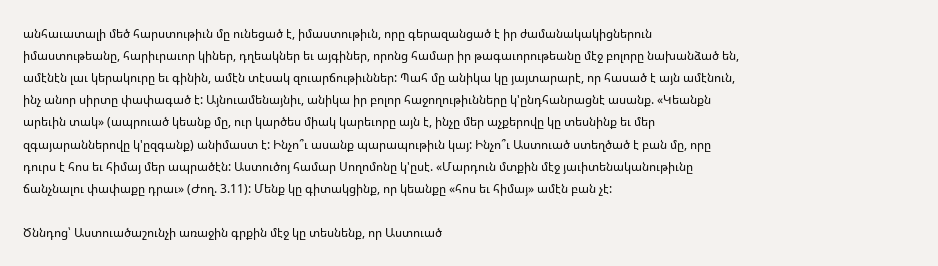անհաւատալի մեծ հարստութիւն մը ունեցած է, իմաստութիւն, որը գերազանցած է իր ժամանակակիցներուն իմաստութեանը, հարիւրաւոր կիներ, դղեակներ եւ այգիներ, որոնց համար իր թագաւորութեանը մէջ բոլորը նախանձած են, ամէնէն լաւ կերակուրը եւ գինին, ամէն տէսակ զուարճութիւններ: Պահ մը անիկա կը յայտարարէ, որ հասած է այն ամէնուն, ինչ անոր սիրտը փափագած է: Այնուամենայնիւ, անիկա իր բոլոր հաջողութիւնները կ'ընդհանրացնէ ասանք. «Կեանքն արեւին տակ» (ապրուած կեանք մը, ուր կարծես միակ կարեւորը այն է, ինչը մեր աչքերովը կը տեսնինք եւ մեր զգայարաններովը կ'ըզգանք) անիմաստ է: Ինչո՞ւ ասանք պարապութիւն կայ: Ինչո՞ւ Աստուած ստեղծած է բան մը, որը դուրս է հոս եւ հիմայ մեր ապրածէն: Աստուծոյ համար Սողոմոնը կ'ըսէ. «Մարդուն մտքին մէջ յաւիտենականութիւնը ճանչնալու փափաքը դրաւ» (Ժող. 3.11): Մենք կը գիտակցինք, որ կեանքը «հոս եւ հիմայ» ամէն բան չէ:

Ծննդոց՝ Աստուածաշունչի առաջին գրքին մէջ կը տեսնենք, որ Աստուած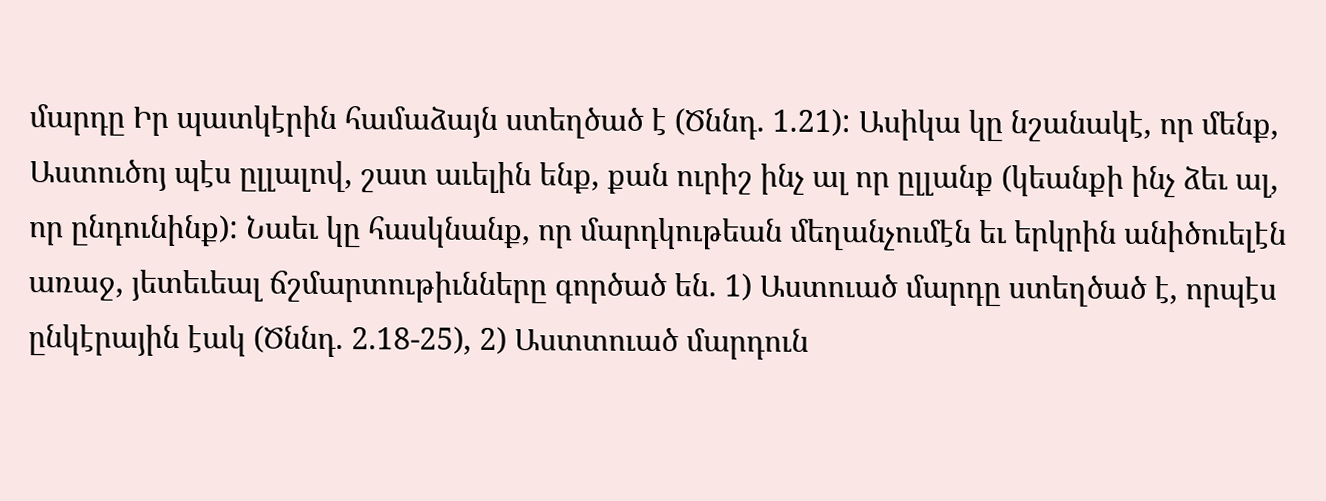մարդը Իր պատկէրին համաձայն ստեղծած է (Ծննդ. 1.21): Ասիկա կը նշանակէ, որ մենք, Աստուծոյ պէս ըլլալով, շատ աւելին ենք, քան ուրիշ ինչ ալ որ ըլլանք (կեանքի ինչ ձեւ ալ, որ ընդունինք): Նաեւ կը հասկնանք, որ մարդկութեան մեղանչումէն եւ երկրին անիծուելէն առաջ, յետեւեալ ճշմարտութիւնները գործած են. 1) Աստուած մարդը ստեղծած է, որպէս ընկէրային էակ (Ծննդ. 2.18-25), 2) Աստտուած մարդուն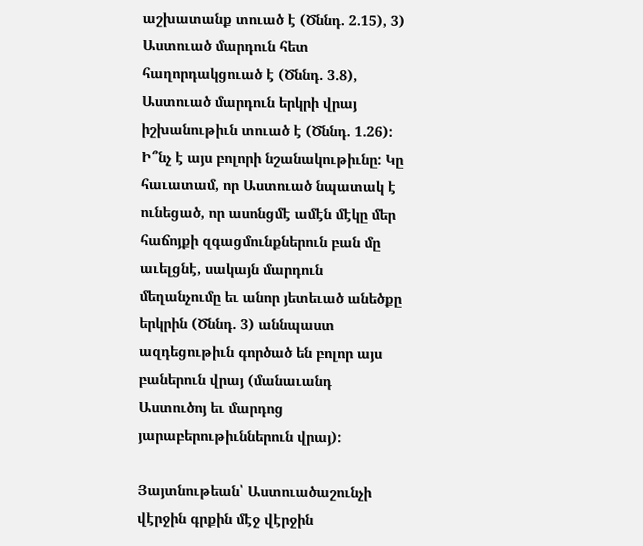աշխատանք տուած է (Ծննդ. 2.15), 3) Աստուած մարդուն հետ հաղորդակցուած է (Ծննդ. 3.8), Աստուած մարդուն երկրի վրայ իշխանութիւն տուած է (Ծննդ. 1.26): Ի՞նչ է այս բոլորի նշանակութիւնը: Կը հաւատամ, որ Աստուած նպատակ է ունեցած, որ ասոնցմէ ամէն մէկը մեր հաճոյքի զգացմունքներուն բան մը աւելցնէ, սակայն մարդուն մեղանչումը եւ անոր յետեւած անեծքը երկրին (Ծննդ. 3) աննպաստ ազդեցութիւն գործած են բոլոր այս բաներուն վրայ (մանաւանդ Աստուծոյ եւ մարդոց յարաբերութիւններուն վրայ):

Յայտնութեան՝ Աստուածաշունչի վէրջին գրքին մէջ վէրջին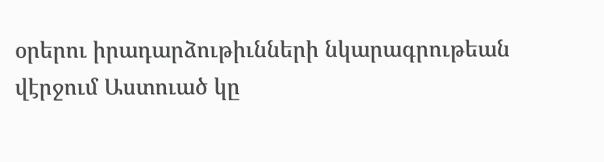օրերու իրադարձութիւնների նկարագրութեան վէրջում Աստուած կը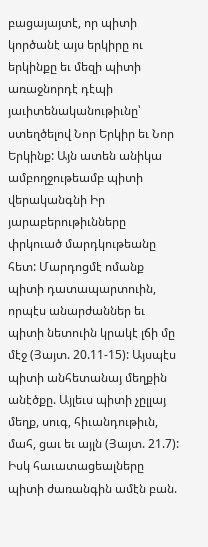բացայայտէ, որ պիտի կործանէ այս երկիրը ու երկինքը եւ մեզի պիտի առաջնորդէ դէպի յաւիտենականութիւնը՝ ստեղծելով Նոր Երկիր եւ Նոր Երկինք: Այն ատեն անիկա ամբողջութեամբ պիտի վերականգնի Իր յարաբերութիւնները փրկուած մարդկութեանը հետ: Մարդոցմէ ոմանք պիտի դատապարտուին, որպէս անարժաններ եւ պիտի նետուին կրակէ լճի մը մէջ (Յայտ. 20.11-15): Այսպէս պիտի անհետանայ մեղքին անէծքը. Այլեւս պիտի չըլլայ մեղք, սուգ, հիւանդութիւն, մահ, ցաւ եւ այլն (Յայտ. 21.7): Իսկ հաւատացեալները պիտի ժառանգին ամէն բան.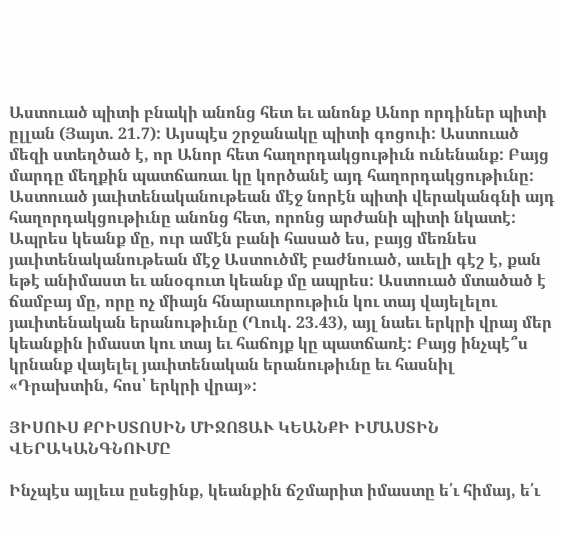Աստուած պիտի բնակի անոնց հետ եւ անոնք Անոր որդիներ պիտի ըլլան (Յայտ. 21.7): Այսպէս շրջանակը պիտի գոցուի: Աստուած մեզի ստեղծած է, որ Անոր հետ հաղորդակցութիւն ունենանք: Բայց մարդը մեղքին պատճառաւ կը կործանէ այդ հաղորդակցութիւնը: Աստուած յաւիտենականութեան մէջ նորէն պիտի վերականգնի այդ հաղորդակցութիւնը անոնց հետ, որոնց արժանի պիտի նկատէ: Ապրես կեանք մը, ուր ամէն բանի հասած ես, բայց մեռնես յաւիտենականութեան մէջ Աստուծմէ բաժնուած, աւելի գէշ է, քան եթէ անիմաստ եւ անօգուտ կեանք մը ապրես: Աստուած մտածած է ճամբայ մը, որը ոչ միայն հնարաւորութիւն կու տայ վայելելու յաւիտենական երանութիւնը (Ղուկ. 23.43), այլ նաեւ երկրի վրայ մեր կեանքին իմաստ կու տայ եւ հաճոյք կը պատճառէ: Բայց ինչպէ՞ս կրնանք վայելել յաւիտենական երանութիւնը եւ հասնիլ «Դրախտին, հոս՝ երկրի վրայ»:

ՅԻՍՈՒՍ ՔՐԻՍՏՈՍԻՆ ՄԻՋՈՑԱՒ ԿԵԱՆՔԻ ԻՄԱՍՏԻՆ ՎԵՐԱԿԱՆԳՆՈՒՄԸ

Ինչպէս այլեւս ըսեցինք, կեանքին ճշմարիտ իմաստը ե՛ւ հիմայ, ե՛ւ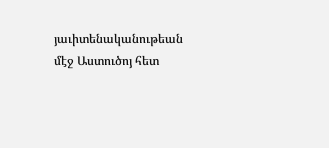յաւիտենականութեան մէջ Աստուծոյ հետ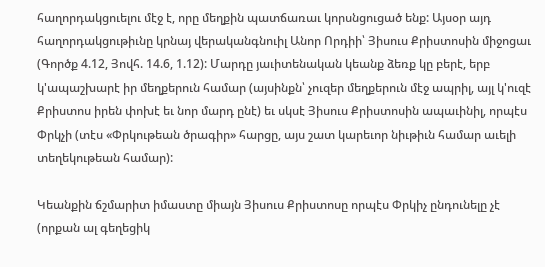հաղորդակցուելու մէջ է, որը մեղքին պատճառաւ կորսնցուցած ենք: Այսօր այդ հաղորդակցութիւնը կրնայ վերականգնուիլ Անոր Որդիի՝ Յիսուս Քրիստոսին միջոցաւ (Գործք 4.12, Յովհ. 14.6, 1.12): Մարդը յաւիտենական կեանք ձեռք կը բերէ, երբ կ'ապաշխարէ իր մեղքերուն համար (այսինքն՝ չուզեր մեղքերուն մէջ ապրիլ, այլ կ'ուզէ Քրիստոս իրեն փոխէ եւ նոր մարդ ընէ) եւ սկսէ Յիսուս Քրիստոսին ապաւինիլ, որպէս Փրկչի (տէս «Փրկութեան ծրագիր» հարցը, այս շատ կարեւոր նիւթիւն համար աւելի տեղեկութեան համար):

Կեանքին ճշմարիտ իմաստը միայն Յիսուս Քրիստոսը որպէս Փրկիչ ընդունելը չէ (որքան ալ գեղեցիկ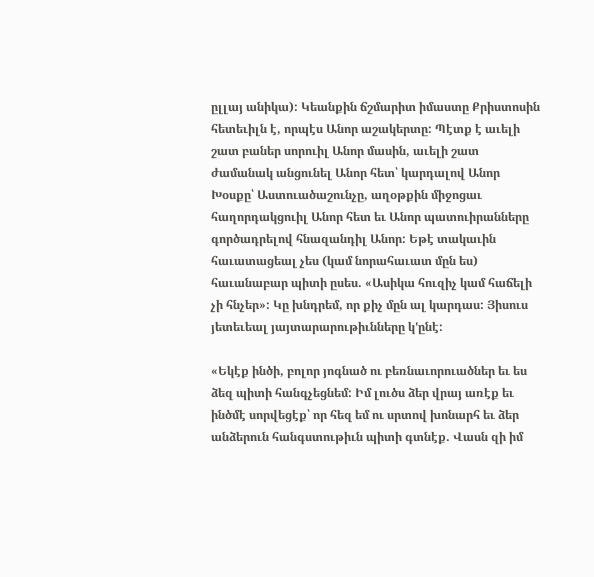ըլլայ անիկա): Կեանքին ճշմարիտ իմաստը Քրիստոսին հետեւիլն է, որպէս Անոր աշակերտը: Պէտք է աւելի շատ բաներ սորուիլ Անոր մասին, աւելի շատ ժամանակ անցունել Անոր հետ՝ կարդալով Անոր Խօսքը՝ Աստուածաշունչը, աղօթքին միջոցաւ հաղորդակցուիլ Անոր հետ եւ Անոր պատուիրանները գործադրելով հնազանդիլ Անոր: Եթէ տակաւին հաւատացեալ չես (կամ նորահաւատ մըն ես) հաւանաբար պիտի ըսես. «Ասիկա հուզիչ կամ հաճելի չի հնչեր»: Կը խնդրեմ, որ քիչ մըն ալ կարդաս: Յիսուս յետեւեալ յայտարարութիւնները կ'ընէ:

«Եկէք ինծի, բոլոր յոգնած ու բեռնաւորուածներ եւ ես ձեզ պիտի հանգչեցնեմ: Իմ լուծս ձեր վրայ առէք եւ ինծմէ սորվեցէք՝ որ հեզ եմ ու սրտով խոնարհ եւ ձեր անձերուն հանգստութիւն պիտի գտնէք. Վասն զի իմ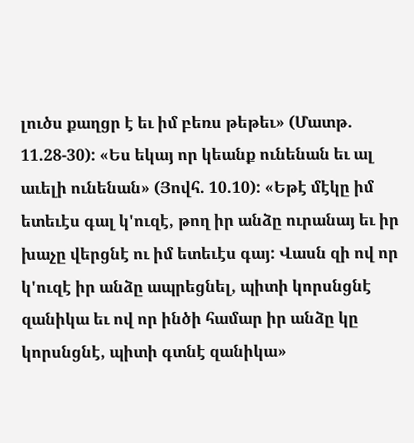լուծս քաղցր է եւ իմ բեռս թեթեւ» (Մատթ. 11.28-30): «Ես եկայ որ կեանք ունենան եւ ալ աւելի ունենան» (Յովհ. 10.10): «Եթէ մէկը իմ ետեւէս գալ կ'ուզէ, թող իր անձը ուրանայ եւ իր խաչը վերցնէ ու իմ ետեւէս գայ: Վասն զի ով որ կ'ուզէ իր անձը ապրեցնել, պիտի կորսնցնէ զանիկա եւ ով որ ինծի համար իր անձը կը կորսնցնէ, պիտի գտնէ զանիկա»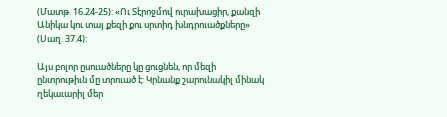(Մատթ. 16.24-25): «Ու Տէրոջմով ուրախացիր, քանզի Անիկա կու տայ քեզի քու սրտիդ խնդրուածքները» (Սաղ. 37.4):

Այս բոլոր ըսուածները կը ցուցնեն, որ մեզի ընտրութիւն մը տրուած է: Կրնանք շարունակիլ մինակ ղեկաւարիլ մեր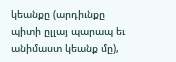կեանքը (արդիւնքը պիտի ըլլայ պարապ եւ անիմաստ կեանք մը),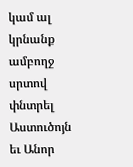կամ ալ կրնանք ամբողջ սրտով փնտրել Աստուծոյն եւ Անոր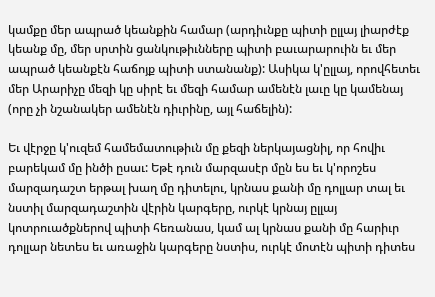կամքը մեր ապրած կեանքին համար (արդիւնքը պիտի ըլլայ լիարժէք կեանք մը, մեր սրտին ցանկութիւնները պիտի բաւարարուին եւ մեր ապրած կեանքէն հաճոյք պիտի ստանանք): Ասիկա կ'ըլլայ, որովհետեւ մեր Արարիչը մեզի կը սիրէ եւ մեզի համար ամենէն լաւը կը կամենայ (որը չի նշանակեր ամենէն դիւրինը, այլ հաճելին):

Եւ վէրջը կ'ուզեմ համեմատութիւն մը քեզի ներկայացնիլ, որ հովիւ բարեկամ մը ինծի ըսաւ: Եթէ դուն մարզասէր մըն ես եւ կ'որոշես մարզադաշտ երթալ խաղ մը դիտելու, կրնաս քանի մը դոլլար տալ եւ նստիլ մարզադաշտին վէրին կարգերը, ուրկէ կրնայ ըլլայ կոտրուածքներով պիտի հեռանաս, կամ ալ կրնաս քանի մը հարիւր դոլլար նետես եւ առաջին կարգերը նստիս, ուրկէ մոտէն պիտի դիտես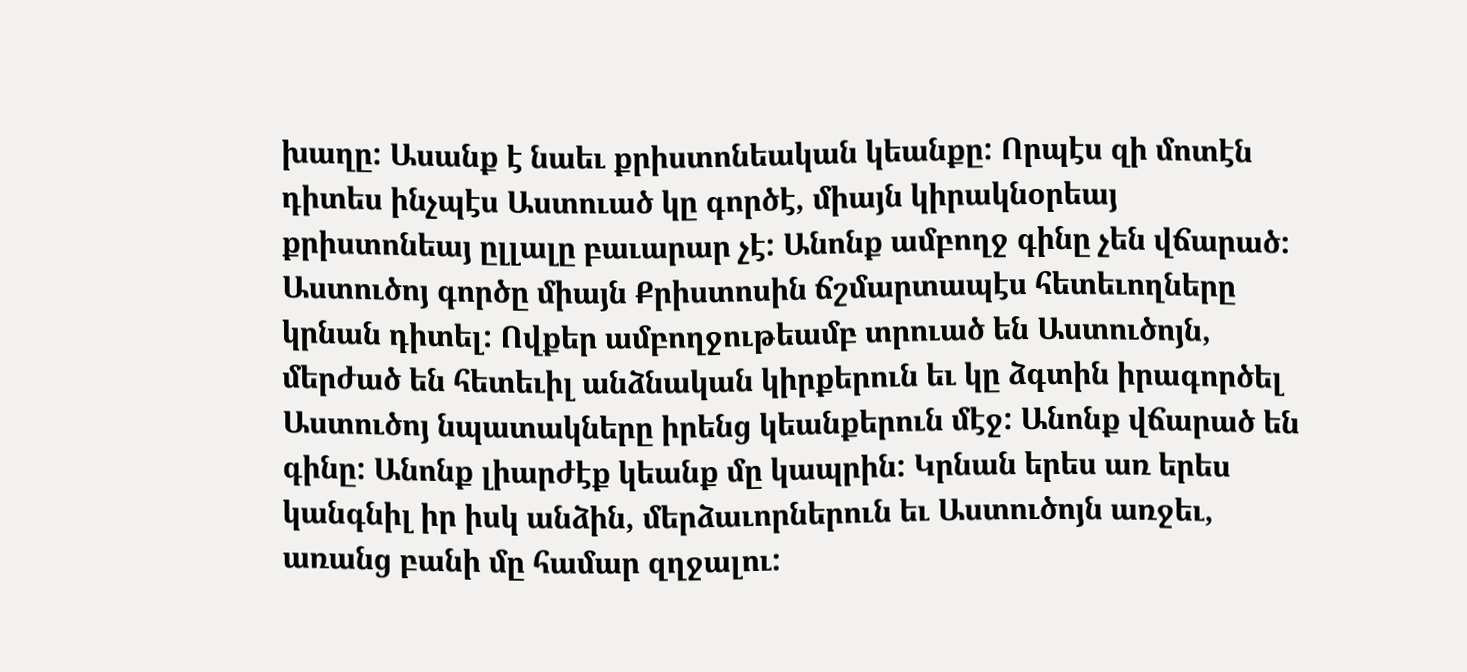խաղը: Ասանք է նաեւ քրիստոնեական կեանքը: Որպէս զի մոտէն դիտես ինչպէս Աստուած կը գործէ, միայն կիրակնօրեայ քրիստոնեայ ըլլալը բաւարար չէ: Անոնք ամբողջ գինը չեն վճարած: Աստուծոյ գործը միայն Քրիստոսին ճշմարտապէս հետեւողները կրնան դիտել: Ովքեր ամբողջութեամբ տրուած են Աստուծոյն, մերժած են հետեւիլ անձնական կիրքերուն եւ կը ձգտին իրագործել Աստուծոյ նպատակները իրենց կեանքերուն մէջ: Անոնք վճարած են գինը: Անոնք լիարժէք կեանք մը կապրին: Կրնան երես առ երես կանգնիլ իր իսկ անձին, մերձաւորներուն եւ Աստուծոյն առջեւ, առանց բանի մը համար զղջալու: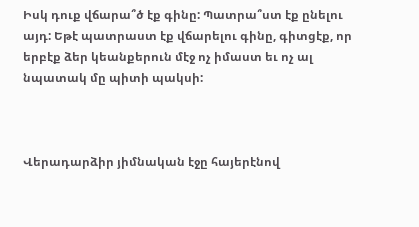Իսկ դուք վճարա՞ծ էք գինը: Պատրա՞ստ էք ընելու այդ: Եթէ պատրաստ էք վճարելու գինը, գիտցէք, որ երբէք ձեր կեանքերուն մէջ ոչ իմաստ եւ ոչ ալ նպատակ մը պիտի պակսի:



Վերադարձիր յիմնական էջը հայերէնով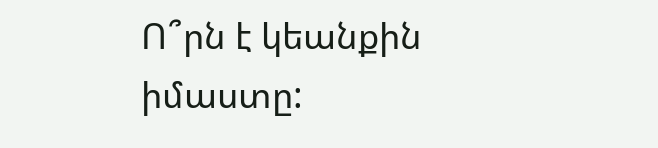Ո՞րն է կեանքին իմաստը: